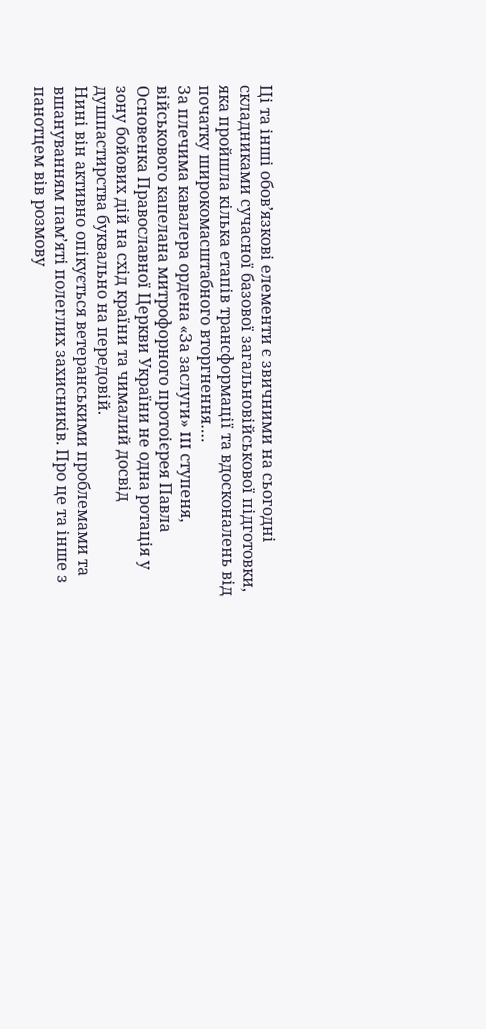Ці та інші обов’язкові елементи є звичними на сьогодні складниками сучасної базової загальновійськової підготовки, яка пройшла кілька етапів трансформації та вдосконалень від початку широкомасштабного вторгнення….
За плечима кавалера ордена «За заслуги» III ступеня, військового капелана митрофорного протоієрея Павла Основенка Православної Церкви України не одна ротація у зону бойових дій на схід країни та чималий досвід душпастирства буквально на передовій.
Нині він активно опікується ветеранськими проблемами та вшануванням пам’яті полеглих захисників. Про це та інше з панотцем вів розмову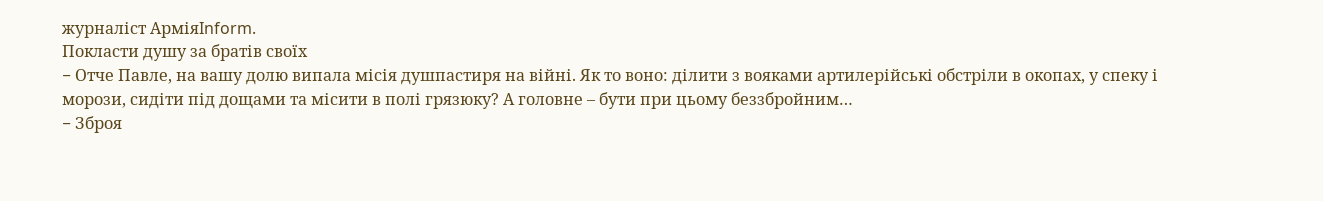журналіст АрміяInform.
Покласти душу за братів своїх
− Отче Павле, на вашу долю випала місія душпастиря на війні. Як то воно: ділити з вояками артилерійські обстріли в окопах, у спеку і морози, сидіти під дощами та місити в полі грязюку? А головне – бути при цьому беззбройним…
− Зброя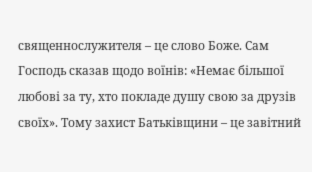священнослужителя – це слово Боже. Сам Господь сказав щодо воїнів: «Немає більшої любові за ту, хто покладе душу свою за друзів своїх». Тому захист Батьківщини – це завітний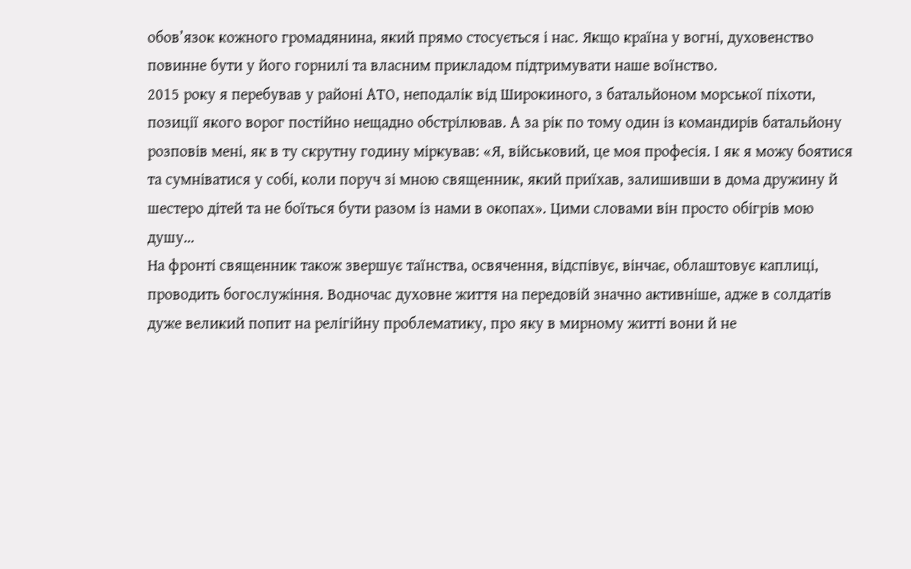обов’язок кожного громадянина, який прямо стосується і нас. Якщо країна у вогні, духовенство повинне бути у його горнилі та власним прикладом підтримувати наше воїнство.
2015 року я перебував у районі АТО, неподалік від Широкиного, з батальйоном морської піхоти, позиції якого ворог постійно нещадно обстрілював. А за рік по тому один із командирів батальйону розповів мені, як в ту скрутну годину міркував: «Я, військовий, це моя професія. І як я можу боятися та сумніватися у собі, коли поруч зі мною священник, який приїхав, залишивши в дома дружину й шестеро дітей та не боїться бути разом із нами в окопах». Цими словами він просто обігрів мою душу…
На фронті священник також звершує таїнства, освячення, відспівує, вінчає, облаштовує каплиці, проводить богослужіння. Водночас духовне життя на передовій значно активніше, адже в солдатів дуже великий попит на релігійну проблематику, про яку в мирному житті вони й не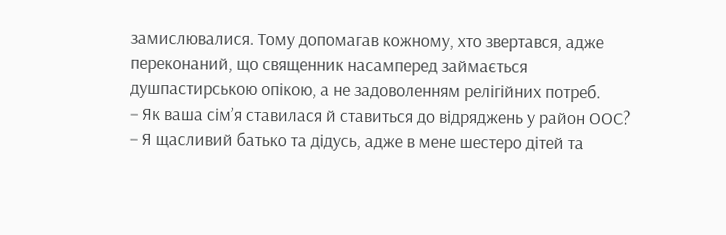замислювалися. Тому допомагав кожному, хто звертався, адже переконаний, що священник насамперед займається душпастирською опікою, а не задоволенням релігійних потреб.
− Як ваша сім’я ставилася й ставиться до відряджень у район ООС?
− Я щасливий батько та дідусь, адже в мене шестеро дітей та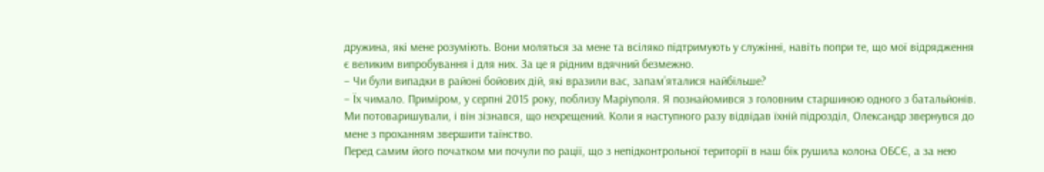дружина, які мене розуміють. Вони моляться за мене та всіляко підтримують у служінні, навіть попри те, що мої відрядження є великим випробування і для них. За це я рідним вдячний безмежно.
− Чи були випадки в районі бойових дій, які вразили вас, запам’яталися найбільше?
− Їх чимало. Приміром, у серпні 2015 року, поблизу Маріуполя. Я познайомився з головним старшиною одного з батальйонів. Ми потоваришували, і він зізнався, що нехрещений. Коли я наступного разу відвідав їхній підрозділ, Олександр звернувся до мене з проханням звершити таїнство.
Перед самим його початком ми почули по рації, що з непідконтрольної території в наш бік рушила колона ОБСЄ, а за нею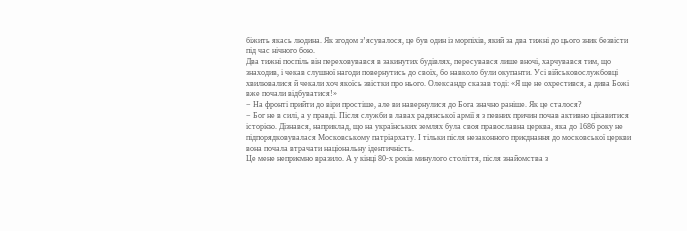біжить якась людина. Як згодом з’ясувалося, це був один із морпіхів, який за два тижні до цього зник безвісти під час нічного бою.
Два тижні поспіль він переховувався в закинутих будівлях, пересувався лише вночі, харчувався тим, що знаходив, і чекав слушної нагоди повернутись до своїх, бо навколо були окупанти. Усі військовослужбовці хвилювалися й чекали хоч якоїсь звістки про нього. Олександр сказав тоді: «Я ще не охрестився, а дива Божі вже почали відбуватися!»
− На фронті прийти до віри простіше, але ви навернулися до Бога значно раніше. Як це сталося?
− Бог не в силі, а у правді. Після служби в лавах радянської армії я з певних причин почав активно цікавитися історією. Дізнався, наприклад, що на українських землях була своя православна церква, яка до 1686 року не підпорядковувалася Московському патріархату. І тільки після незаконного приєднання до московської церкви вона почала втрачати національну ідентичність.
Це мене неприємно вразило. А у кінці 80-х років минулого століття, після знайомства з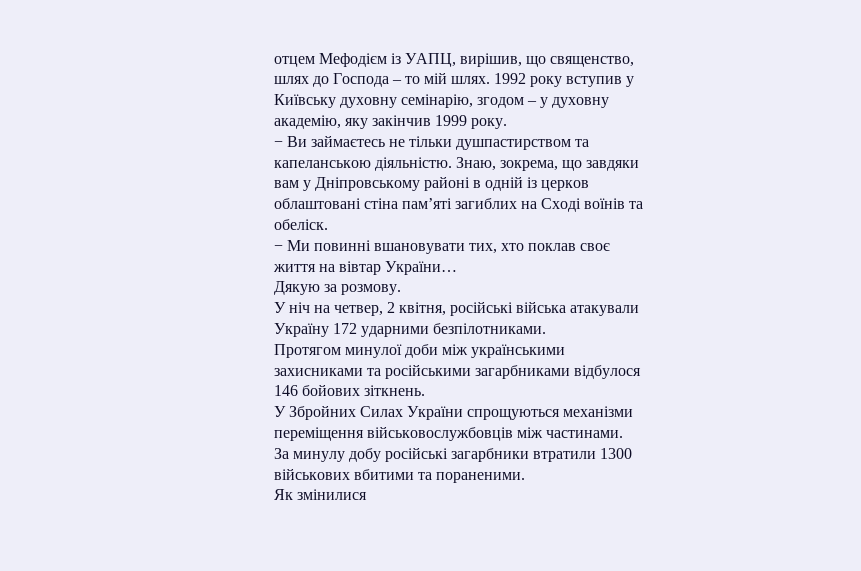отцем Мефодієм із УАПЦ, вирішив, що священство, шлях до Господа – то мій шлях. 1992 року вступив у Київську духовну семінарію, згодом – у духовну академію, яку закінчив 1999 року.
− Ви займаєтесь не тільки душпастирством та капеланською діяльністю. Знаю, зокрема, що завдяки вам у Дніпровському районі в одній із церков облаштовані стіна пам’яті загиблих на Сході воїнів та обеліск.
− Ми повинні вшановувати тих, хто поклав своє життя на вівтар України…
Дякую за розмову.
У ніч на четвер, 2 квітня, російські війська атакували Україну 172 ударними безпілотниками.
Протягом минулої доби між українськими захисниками та російськими загарбниками відбулося 146 бойових зіткнень.
У Збройних Силах України спрощуються механізми переміщення військовослужбовців між частинами.
За минулу добу російські загарбники втратили 1300 військових вбитими та пораненими.
Як змінилися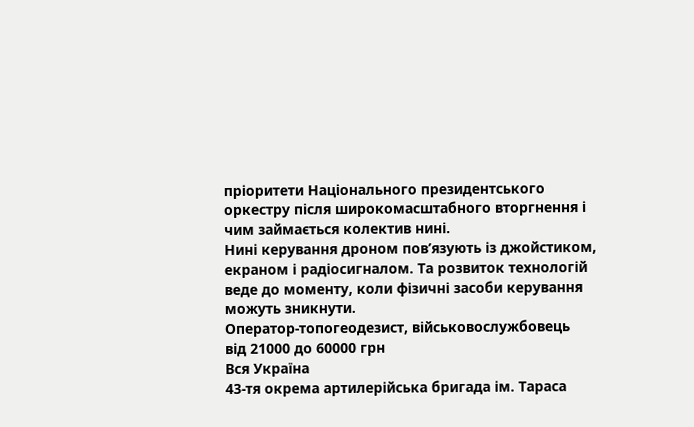пріоритети Національного президентського оркестру після широкомасштабного вторгнення і чим займається колектив нині.
Нині керування дроном пов’язують із джойстиком, екраном і радіосигналом. Та розвиток технологій веде до моменту, коли фізичні засоби керування можуть зникнути.
Оператор-топогеодезист, військовослужбовець
від 21000 до 60000 грн
Вся Україна
43-тя окрема артилерійська бригада ім. Тараса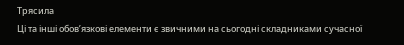Трясила
Ці та інші обов’язкові елементи є звичними на сьогодні складниками сучасної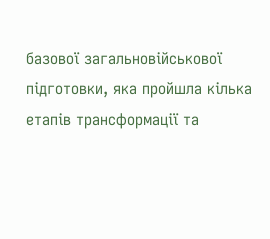базової загальновійськової підготовки, яка пройшла кілька етапів трансформації та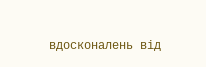вдосконалень від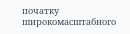початку широкомасштабного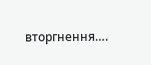вторгнення….